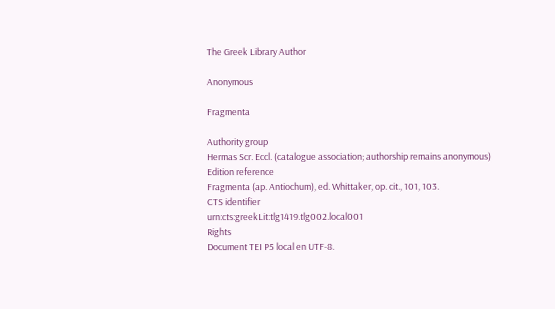The Greek Library Author

Anonymous

Fragmenta

Authority group
Hermas Scr. Eccl. (catalogue association; authorship remains anonymous)
Edition reference
Fragmenta (ap. Antiochum), ed. Whittaker, op. cit., 101, 103.
CTS identifier
urn:cts:greekLit:tlg1419.tlg002.local001
Rights
Document TEI P5 local en UTF-8.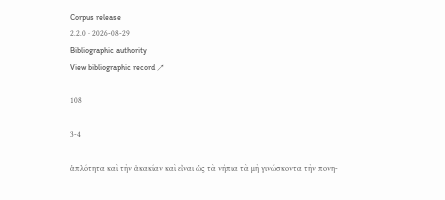Corpus release
2.2.0 · 2026-08-29
Bibliographic authority
View bibliographic record ↗

108

3-4

ἁπλότητα καὶ τὴν ἀκακίαν καὶ εἶναι ὡς τὰ νήπια τὰ μὴ γινώσκοντα τὴν πονη-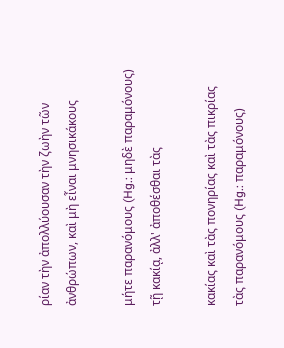ρίαν τὴν ἀπολλύουσαν τὴν ζωὴν τῶν ἀνθρώπων, καὶ μὴ εἶναι μνησικάκους

μήτε παρανόμους (Hg.: μηδὲ παραμόνους) τῇ κακίᾳ, ἀλλ' ἀποθέσθαι τὰς

κακίας καὶ τὰς πονηρίας καὶ τὰς πικρίας τὰς παρανόμους (Hg.: παραμόνους)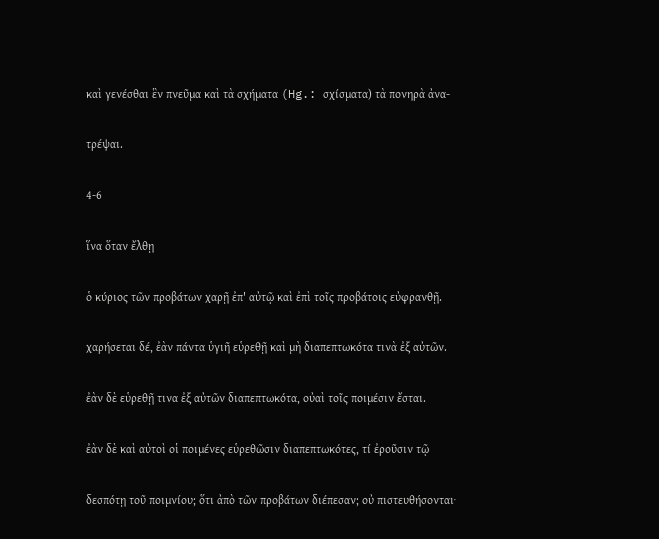καὶ γενέσθαι ἓν πνεῦμα καὶ τὰ σχήματα (Hg.: σχίσματα) τὰ πονηρὰ ἀνα-

τρέψαι.

4-6

ἵνα ὅταν ἔλθῃ

ὁ κύριος τῶν προβάτων χαρῇ ἐπ' αὐτῷ καὶ ἐπὶ τοῖς προβάτοις εὐφρανθῇ.

χαρήσεται δέ, ἐὰν πάντα ὑγιῆ εὑρεθῇ καὶ μὴ διαπεπτωκότα τινὰ ἐξ αὐτῶν.

ἐὰν δὲ εὑρεθῇ τινα ἐξ αὐτῶν διαπεπτωκότα, οὐαὶ τοῖς ποιμέσιν ἔσται.

ἐὰν δὲ καὶ αὐτοὶ οἱ ποιμένες εὑρεθῶσιν διαπεπτωκότες, τί ἐροῦσιν τῷ

δεσπότῃ τοῦ ποιμνίου; ὅτι ἀπὸ τῶν προβάτων διέπεσαν; οὐ πιστευθήσονται·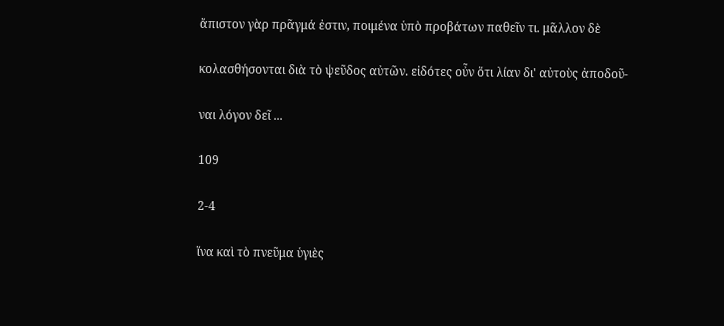ἄπιστον γὰρ πρᾶγμά ἐστιν, ποιμένα ὑπὸ προβάτων παθεῖν τι. μᾶλλον δὲ

κολασθήσονται διὰ τὸ ψεῦδος αὐτῶν. εἰδότες οὖν ὅτι λίαν δι' αὐτοὺς ἀποδοῦ-

ναι λόγον δεῖ ...

109

2-4

ἵνα καὶ τὸ πνεῦμα ὑγιὲς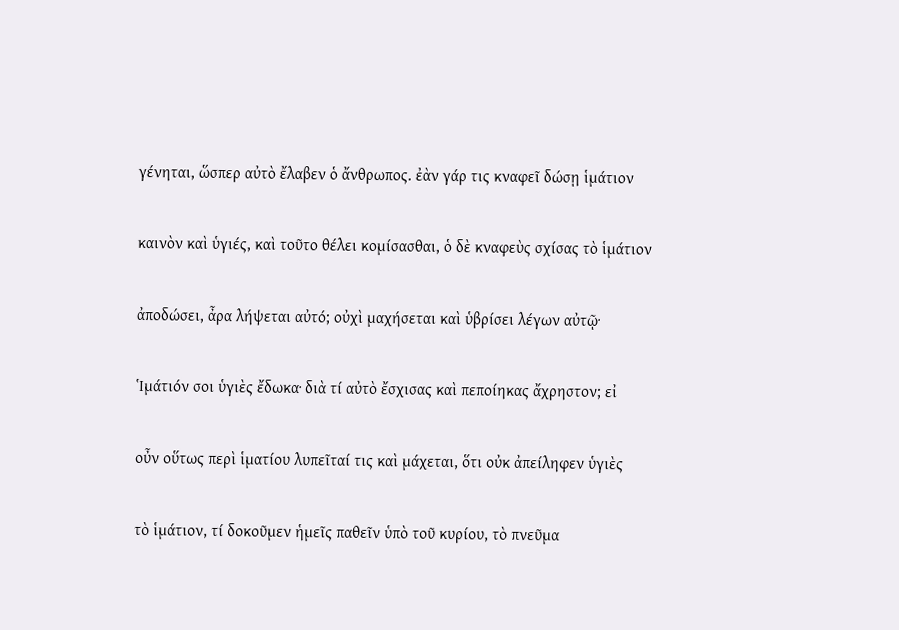γένηται, ὥσπερ αὐτὸ ἔλαβεν ὁ ἄνθρωπος. ἐὰν γάρ τις κναφεῖ δώσῃ ἱμάτιον

καινὸν καὶ ὑγιές, καὶ τοῦτο θέλει κομίσασθαι, ὁ δὲ κναφεὺς σχίσας τὸ ἱμάτιον

ἀποδώσει, ἆρα λήψεται αὐτό; οὐχὶ μαχήσεται καὶ ὑβρίσει λέγων αὐτῷ·

Ἱμάτιόν σοι ὑγιὲς ἔδωκα· διὰ τί αὐτὸ ἔσχισας καὶ πεποίηκας ἄχρηστον; εἰ

οὖν οὕτως περὶ ἱματίου λυπεῖταί τις καὶ μάχεται, ὅτι οὐκ ἀπείληφεν ὑγιὲς

τὸ ἱμάτιον, τί δοκοῦμεν ἡμεῖς παθεῖν ὑπὸ τοῦ κυρίου, τὸ πνεῦμα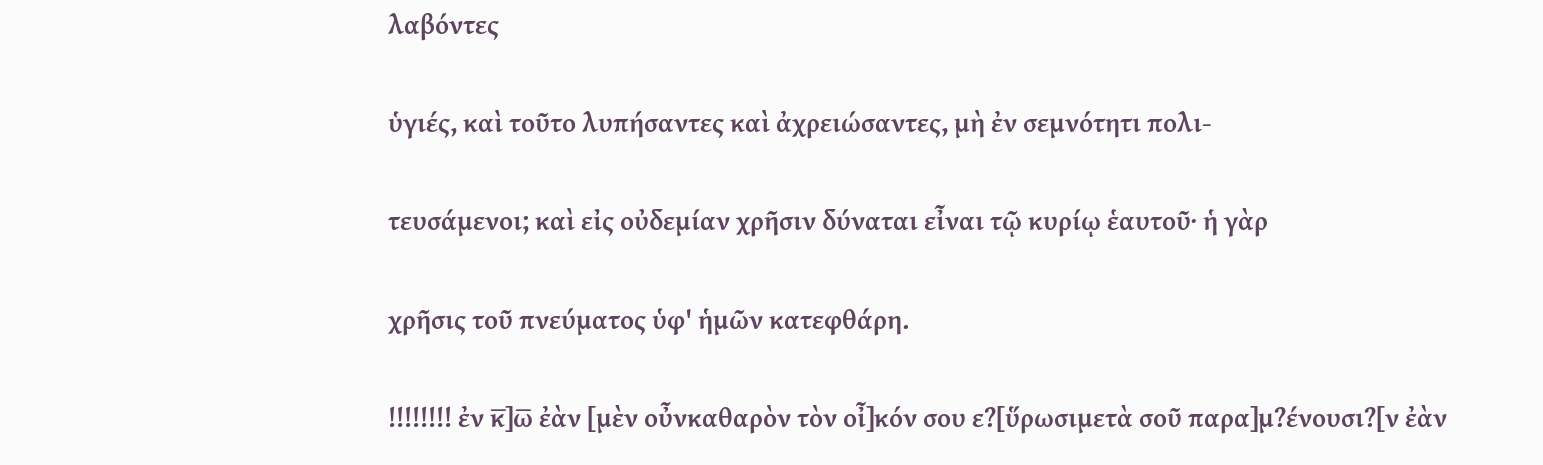λαβόντες

ὑγιές, καὶ τοῦτο λυπήσαντες καὶ ἀχρειώσαντες, μὴ ἐν σεμνότητι πολι-

τευσάμενοι; καὶ εἰς οὐδεμίαν χρῆσιν δύναται εἶναι τῷ κυρίῳ ἑαυτοῦ· ἡ γὰρ

χρῆσις τοῦ πνεύματος ὑφ' ἡμῶν κατεφθάρη.

!!!!!!!! ἐν κ̅]ω̅ ἐὰν [μὲν οὖνκαθαρὸν τὸν οἶ]κόν σου ε?[ὕρωσιμετὰ σοῦ παρα]μ?ένουσι?[ν ἐὰν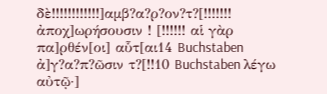δὲ!!!!!!!!!!!!]αμβ?α?ρ?ον?τ?[!!!!!!! ἀποχ]ωρήσουσιν ! [!!!!!! αἱ γὰρ πα]ρθέν[οι] αὗτ[αι14 Buchstaben ἀ]γ?α?π?ῶσιν τ?[!!10 Buchstaben λέγω αὐτῷ·]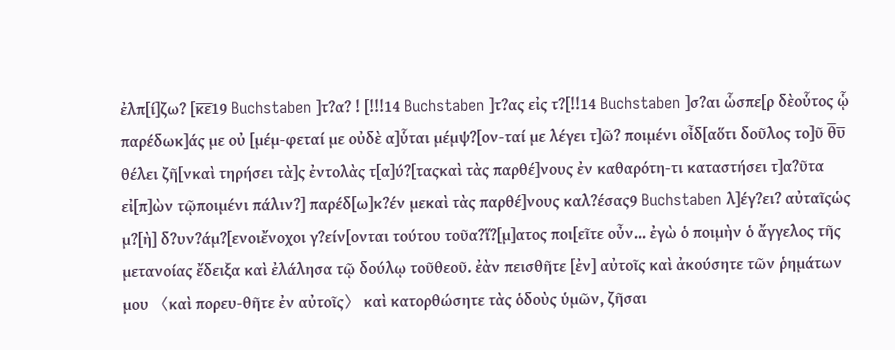ἐλπ[ί]ζω? [κ̅ε̅19 Buchstaben ]τ?α? ! [!!!14 Buchstaben ]τ?ας εἰς τ?[!!14 Buchstaben ]σ?αι ὧσπε[ρ δὲοὗτος ᾧ παρέδωκ]άς με οὐ [μέμ-φεταί με οὐδὲ α]ὗται μέμψ?[ον-ταί με λέγει τ]ῶ? ποιμένι οἶδ[αὅτι δοῦλος το]ῦ θ̅υ̅ θέλει ζῆ[νκαὶ τηρήσει τὰ]ς ἐντολὰς τ[α]ύ?[ταςκαὶ τὰς παρθέ]νους ἐν καθαρότη-τι καταστήσει τ]α?ῦτα εἰ[π]ὼν τῷποιμένι πάλιν?] παρέδ[ω]κ?έν μεκαὶ τὰς παρθέ]νους καλ?έσας9 Buchstaben λ]έγ?ει? αὐταῖςὡς μ?[ὴ] δ?υν?άμ?[ενοιἔνοχοι γ?είν[ονται τούτου τοῦα?ἵ?[μ]ατος ποι[εῖτε οὖν... ἐγὼ ὁ ποιμὴν ὁ ἄγγελος τῆς μετανοίας ἔδειξα καὶ ἐλάλησα τῷ δούλῳ τοῦθεοῦ. ἐὰν πεισθῆτε [ἐν] αὐτοῖς καὶ ἀκούσητε τῶν ῥημάτων μου 〈καὶ πορευ-θῆτε ἐν αὐτοῖς〉 καὶ κατορθώσητε τὰς ὁδοὺς ὑμῶν, ζῆσαι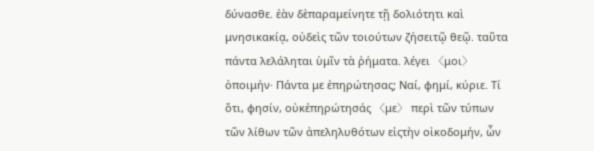δύνασθε. ἐὰν δὲπαραμείνητε τῇ δολιότητι καὶ μνησικακίᾳ, οὐδεὶς τῶν τοιούτων ζήσειτῷ θεῷ. ταῦτα πάντα λελάληται ὑμῖν τὰ ῥήματα. λέγει 〈μοι〉 ὁποιμήν· Πάντα με ἐπηρώτησας; Ναί, φημί, κύριε. Τί ὅτι, φησίν, οὐκἐπηρώτησάς 〈με〉 περὶ τῶν τύπων τῶν λίθων τῶν ἀπεληλυθότων εἰςτὴν οἰκοδομήν, ὧν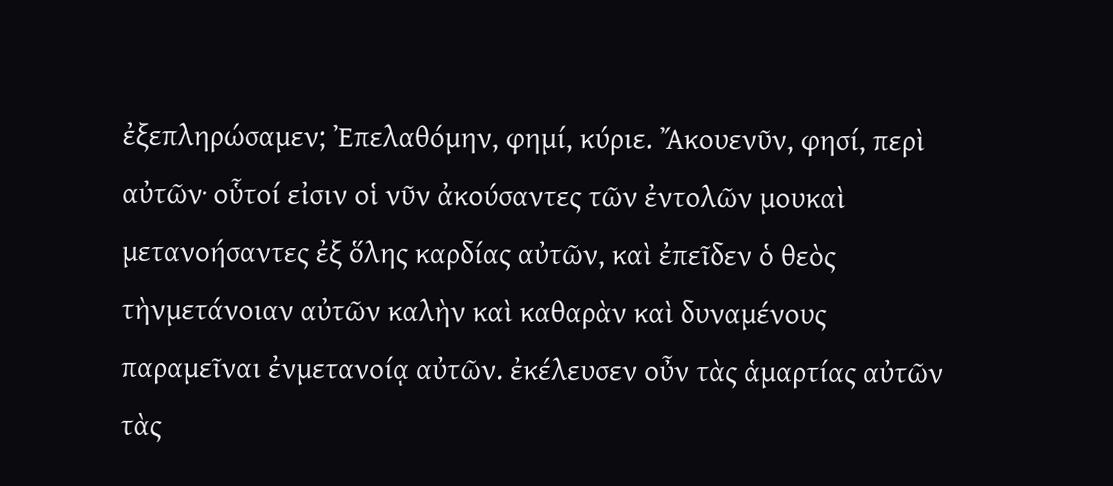ἐξεπληρώσαμεν; Ἐπελαθόμην, φημί, κύριε. Ἄκουενῦν, φησί, περὶ αὐτῶν· οὗτοί εἰσιν οἱ νῦν ἀκούσαντες τῶν ἐντολῶν μουκαὶ μετανοήσαντες ἐξ ὅλης καρδίας αὐτῶν, καὶ ἐπεῖδεν ὁ θεὸς τὴνμετάνοιαν αὐτῶν καλὴν καὶ καθαρὰν καὶ δυναμένους παραμεῖναι ἐνμετανοίᾳ αὐτῶν. ἐκέλευσεν οὖν τὰς ἁμαρτίας αὐτῶν τὰς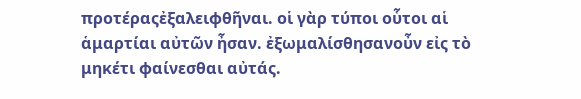προτέραςἐξαλειφθῆναι. οἱ γὰρ τύποι οὗτοι αἱ ἁμαρτίαι αὐτῶν ἦσαν. ἐξωμαλίσθησανοὖν εἰς τὸ μηκέτι φαίνεσθαι αὐτάς.